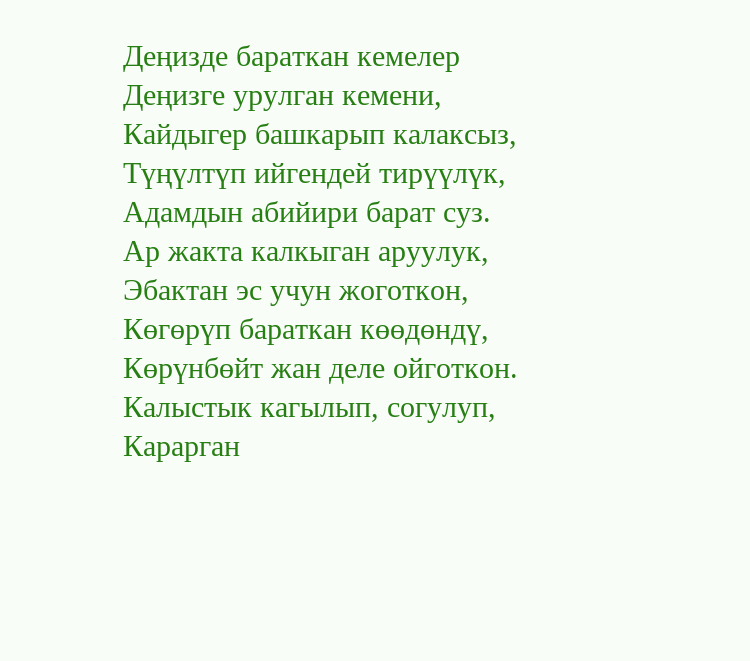Деңизде бараткан кемелер
Деңизге урулган кемени,
Кайдыгер башкарып калаксыз,
Түңүлтүп ийгендей тирүүлүк,
Адамдын абийири барат суз.
Ар жакта калкыган аруулук,
Эбактан эс учун жоготкон,
Көгөрүп бараткан көөдөндү,
Көрүнбөйт жан деле ойготкон.
Калыстык кагылып, согулуп,
Карарган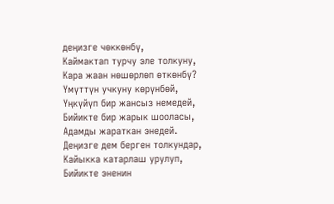деңизге чөккөнбү,
Каймактап турчу эле толкуну,
Кара жаан нөшөрлөп өткөнбү?
Үмүттүн учкуну көрүнбөй,
Үңкүйүп бир жансыз немедей,
Бийикте бир жарык шооласы,
Адамды жараткан энедей.
Деңизге дем берген толкундар,
Кайыкка катарлаш урулуп,
Бийикте эненин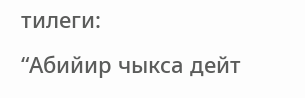тилеги:
“Абийир чыкса дейт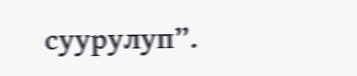суурулуп”.